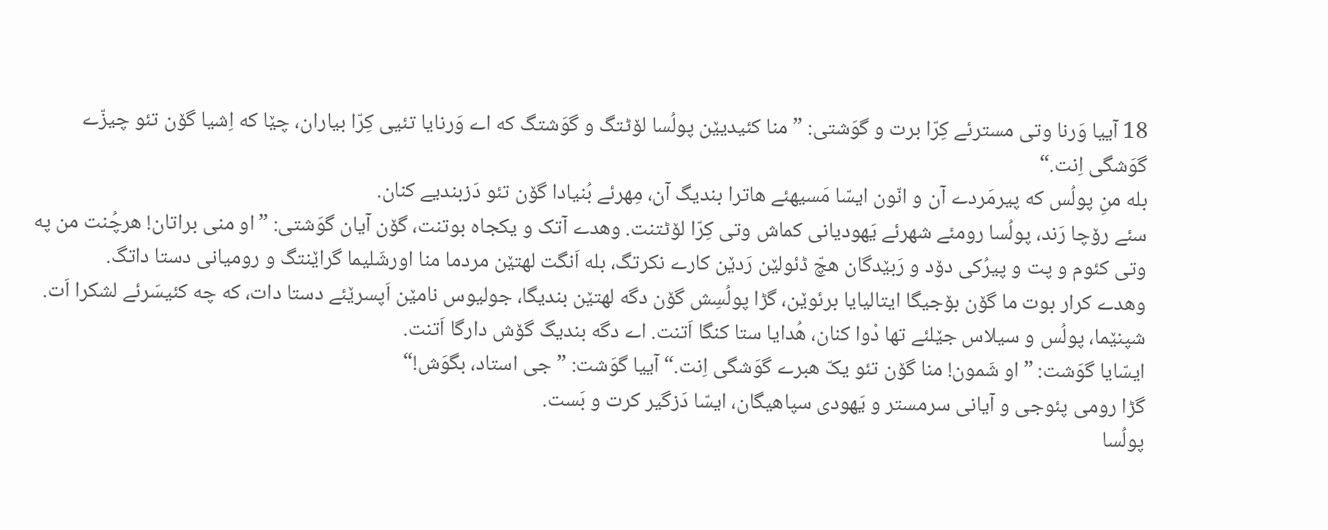18 آییا وَرنا وتی مسترئے کِرّا برت و گوَشتی: ”منا کئیدیێن پولُسا لۆٹتگ و گوَشتگ که اے وَرنایا تئیی کِرّا بیاران، چێا که اِشیا گۆن تئو چیزّے گوَشگی اِنت.“
بله منِ پولُس که پیرمَردے آن و انّون ایسّا مَسیهئے هاترا بندیگ آن، مِهرئے بُنیادا گۆن تئو دَزبندیے کنان.
سئے رۆچا رَند، پولُسا رومئے شهرئے یَهودیانی کماش وتی کِرّا لۆٹتنت. وهدے آتک و یکجاه بوتنت، گۆن آیان گوَشتی: ”او منی براتان! هرچُنت من په وتی کئوم و پت و پیرُکی دۆد و رَبێدگان هچّ ڈئولێن رَدێن کارے نکرتگ، بله اَنگت لهتێن مردما منا اورشَلیما گراێنتگ و رومیانی دستا داتگ.
وهدے کرار بوت ما گۆن بۆجیگا ایتالیایا برئوێن، گڑا پولُسِش گۆن دگه لهتێن بندیگا، جولیوس نامێن اَپسرێئے دستا دات، که چه کئیسَرئے لشکرا اَت.
شپنێما، پولُس و سیلاس جێلئے تها دْوا کنان، هُدایا ستا کنگا اَتنت. اے دگه بندیگ گۆش دارگا اَتنت.
ایسّایا گوَشت: ”او شَمون! منا گۆن تئو یکّ هبرے گوَشگی اِنت.“ آییا گوَشت: ”جی استاد، بگوَش!“
گڑا رومی پئوجی و آیانی سرمستر و یَهودی سپاهیگان، ایسّا دَزگیر کرت و بَست.
پولُسا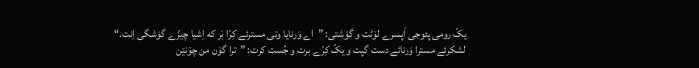یکّ رومی پئوجی اَپسرے لۆٹت و گوَشتی: ”اے وَرنایا وتی مسترئے کِرّا بَر که اِشیا چیزّے گوَشگی اِنت.“
لشکرئے مسترا وَرنائے دست گپت و یکّ کِرّے برت و جُست کرت: ”ترا گۆن من چۆنێن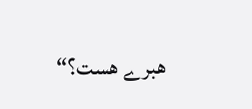هبرے هست؟“